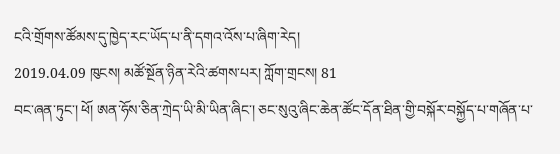ངའི་གྲོགས་ཚོམས་དུ་ཁྱེད་རང་ཡོད་པ་ནི་དགའ་འོས་པ་ཞིག་རེད།
2019.04.09 ཁུངས། མཚོ་སྔོན་ཉིན་རེའི་ཚགས་པར། ཀློག་གྲངས། 81
བང་ཞན་ཏུང་། ཕོ། ཨན་ཧོས་ཅིན་ཀྲེད་ཡི་མི་ཡིན་ཞིང་། ཅང་སུའུ་ཞིང་ཆེན་ཚོང་དོན་ཐིན་གྱི་བསྐོར་བསྐྱོད་པ་གཞོན་པ་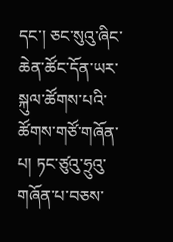དང་། ཅང་སུའུ་ཞིང་ཆེན་ཚོང་དོན་ཡར་སྐུལ་ཚོགས་པའི་ཚོགས་གཙོ་གཞོན་པ། ཏང་ཙུའུ་ཧྲུའུ་གཞོན་པ་བཅས་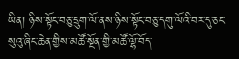ཡིན། ཉིས་སྟོང་བཅུ་དྲུག་ལོ་ནས་ཉིས་སྟོང་བཅུ་དགུ་ལོའི་བར་དུ་ཅང་སུའུ་ཞིང་ཆེན་གྱིས་མཚོ་སྔོན་གྱི་མཚོ་ལྷོ་བོད་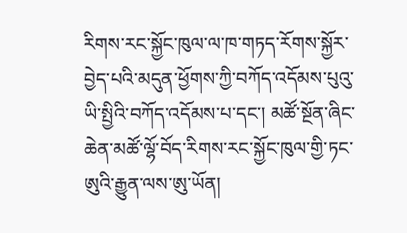རིགས་རང་སྐྱོང་ཁུལ་ལ་ཁ་གཏད་རོགས་སྐྱོར་བྱེད་པའི་མདུན་ཕྱོགས་ཀྱི་བཀོད་འདོམས་པུའུ་ཡི་སྤྱིའི་བཀོད་འདོམས་པ་དང་། མཚོ་སྔོན་ཞིང་ཆེན་མཚོ་ལྷོ་བོད་རིགས་རང་སྐྱོང་ཁུལ་གྱི་ཏང་ཨུའི་རྒྱུན་ལས་ཨུ་ཡོན།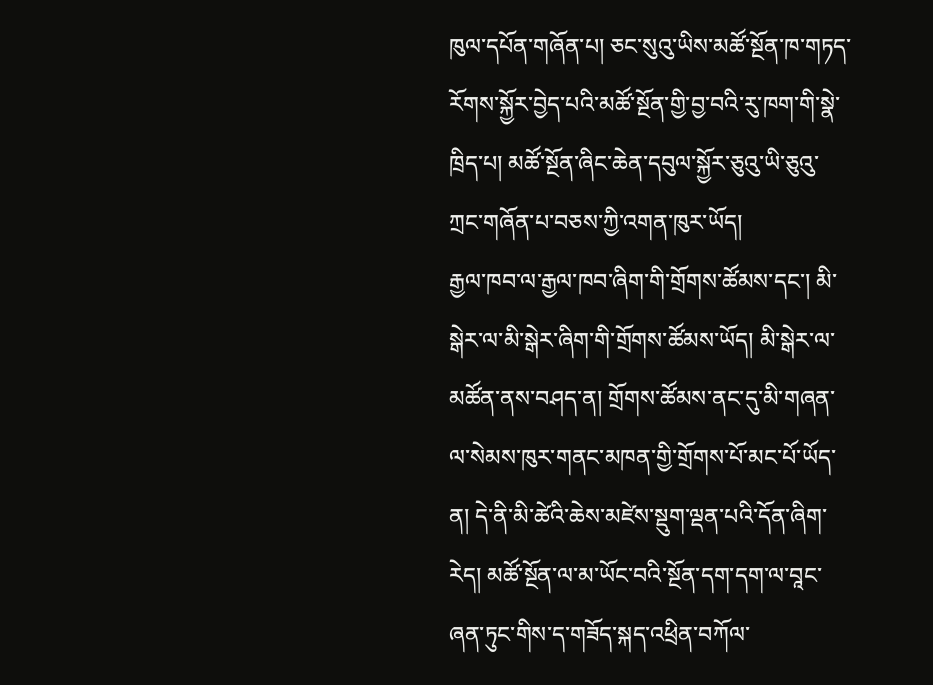ཁུལ་དཔོན་གཞོན་པ། ཅང་སུའུ་ཡིས་མཚོ་སྔོན་ཁ་གཏད་རོགས་སྐྱོར་བྱེད་པའི་མཚོ་སྔོན་གྱི་བྱ་བའི་རུ་ཁག་གི་སྣེ་ཁྲིད་པ། མཚོ་སྔོན་ཞིང་ཆེན་དབུལ་སྐྱོར་ཅུའུ་ཡི་ཅུའུ་ཀྲང་གཞོན་པ་བཅས་ཀྱི་འགན་ཁུར་ཡོད།
རྒྱལ་ཁབ་ལ་རྒྱལ་ཁབ་ཞིག་གི་གྲོགས་ཚོམས་དང་། མི་སྒེར་ལ་མི་སྒེར་ཞིག་གི་གྲོགས་ཚོམས་ཡོད། མི་སྒེར་ལ་མཚོན་ནས་བཤད་ན། གྲོགས་ཚོམས་ནང་དུ་མི་གཞན་ལ་སེམས་ཁུར་གནང་མཁན་གྱི་གྲོགས་པོ་མང་པོ་ཡོད་ན། དེ་ནི་མི་ཚེའི་ཆེས་མཛེས་སྡུག་ལྡན་པའི་དོན་ཞིག་རེད། མཚོ་སྔོན་ལ་མ་ཡོང་བའི་སྔོན་དག་དག་ལ་བཱང་ཞན་ཏུང་གིས་ད་གཟོད་སྐད་འཕྲིན་བཀོལ་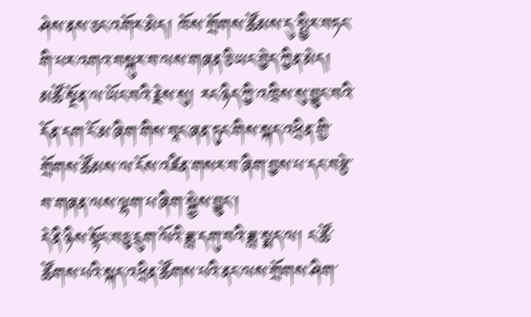ཤེས་ནས་ཅང་འགོར་མེད། ཁོས་གྲོགས་ཚོམས་དུ་སྤྱིར་བཏང་གི་པར་འགའ་བསྐུར་བ་ལས་གཞན་ཅི་ཡང་བྱེད་ཀྱིན་མེད། མཚོ་སྔོན་ལ་ཡོང་བའི་རྗེས་སུ། རང་ཉིད་ཀྱི་འཁྲིས་སུ་བྱུང་བའི་དོན་དག་ངོ་མ་ཞིག་གིས་བཱང་ཞན་ཏུང་གིས་སྐད་འཕྲིན་གྱི་གྲོགས་ཚོམས་ལ་ངོས་འཛིན་གསར་བ་ཞིག་བྱས་པ་དང་བརྩེ་བ་གཞན་ལས་ལྷག་པ་ཞིག་སྐྱེས་བྱུང་།
དེ་ནི་ཉིས་སྟོང་བཅུ་དྲུག་ལོའི་ཟླ་དགུ་བའི་ཟླ་སྨད་ལ། ང་ཚོ་ཚོགས་པའི་སྐད་འཕྲིན་ཚོགས་པའི་ནང་ལས་གྲོགས་ཤིག་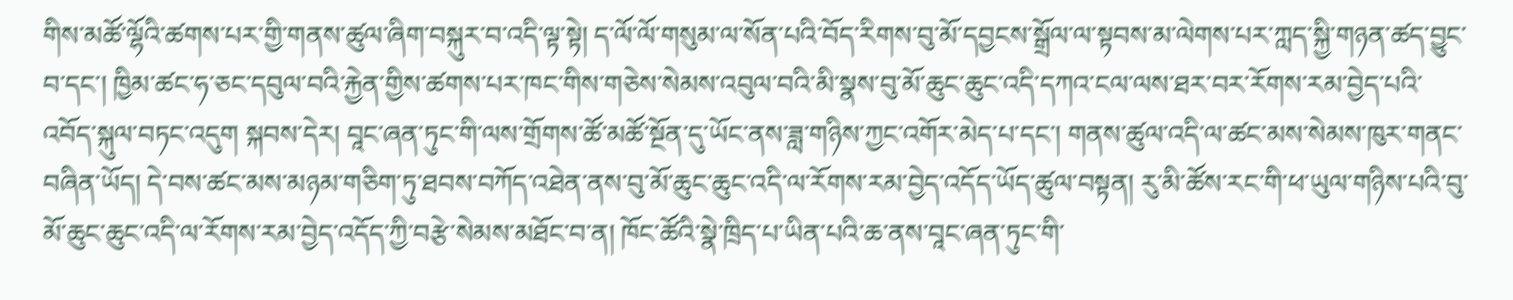གིས་མཚོ་ལྷོའི་ཚགས་པར་གྱི་གནས་ཚུལ་ཞིག་བསྐུར་བ་འདི་ལྟ་སྟེ། ད་ལོ་ལོ་གསུམ་ལ་སོན་པའི་བོད་རིགས་བུ་མོ་དབྱངས་སྒྲོལ་ལ་སྟབས་མ་ལེགས་པར་ཀླད་སྐྱི་གཉན་ཚད་བྱུང་བ་དང་། ཁྱིམ་ཚང་ཧ་ཅང་དབུལ་བའི་རྐྱེན་གྱིས་ཚགས་པར་ཁང་གིས་གཅེས་སེམས་འབུལ་བའི་མི་སྣས་བུ་མོ་ཆུང་ཆུང་འདི་དཀའ་ངལ་ལས་ཐར་བར་རོགས་རམ་བྱེད་པའི་འབོད་སྐུལ་བཏང་འདུག སྐབས་དེར། བཱང་ཞན་ཏུང་གི་ལས་གྲོགས་ཚོ་མཚོ་སྔོན་དུ་ཡོང་ནས་ཟླ་གཉིས་ཀྱང་འགོར་མེད་པ་དང་། གནས་ཚུལ་འདི་ལ་ཚང་མས་སེམས་ཁུར་གནང་བཞིན་ཡོད། དེ་བས་ཚང་མས་མཉམ་གཅིག་ཏུ་ཐབས་བཀོད་འཐེན་ནས་བུ་མོ་ཆུང་ཆུང་འདི་ལ་རོགས་རམ་བྱེད་འདོད་ཡོད་ཚུལ་བསྟན། རུ་མི་ཚོས་རང་གི་ཕ་ཡུལ་གཉིས་པའི་བུ་མོ་ཆུང་ཆུང་འདི་ལ་རོགས་རམ་བྱེད་འདོད་ཀྱི་བརྩེ་སེམས་མཐོང་བ་ན། ཁོང་ཚོའི་སྣེ་ཁྲིད་པ་ཡིན་པའི་ཆ་ནས་བཱང་ཞན་ཏུང་གི་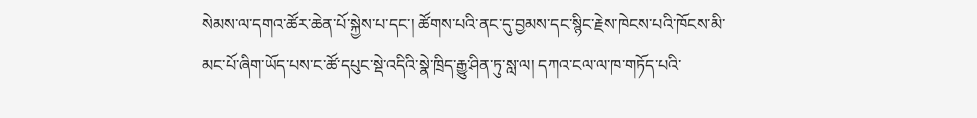སེམས་ལ་དགའ་ཚོར་ཆེན་པོ་སྐྱེས་པ་དང་། ཚོགས་པའི་ནང་དུ་བྱམས་དང་སྙིང་རྗེས་ཁེངས་པའི་ཁོངས་མི་མང་པོ་ཞིག་ཡོད་པས་ང་ཚོ་དཔུང་སྡེ་འདིའི་སྣེ་ཁྲིད་རྒྱུ་ཤིན་ཏུ་སླ་ལ། དཀའ་ངལ་ལ་ཁ་གཏོད་པའི་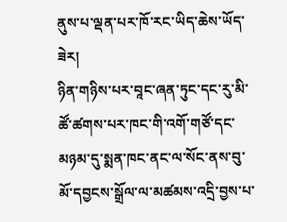ནུས་པ་ལྡན་པར་ཁོ་རང་ཡིད་ཆེས་ཡོད་ཟེར།
ཉིན་གཉིས་པར་བཱང་ཞན་ཏུང་དང་རུ་མི་ཚོ་ཚགས་པར་ཁང་གི་འགོ་གཙོ་དང་མཉམ་དུ་སྨན་ཁང་ནང་ལ་སོང་ནས་བུ་མོ་དབྱངས་སྒྲོལ་ལ་མཚམས་འདྲི་བྱས་པ་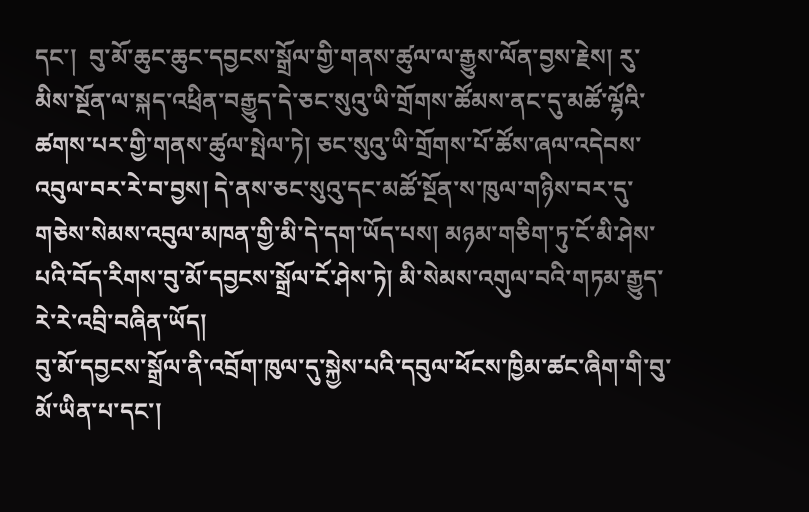དང་།  བུ་མོ་ཆུང་ཆུང་དབྱངས་སྒྲོལ་གྱི་གནས་ཚུལ་ལ་རྒྱུས་ལོན་བྱས་རྗེས། རུ་མིས་སྔོན་ལ་སྐད་འཕྲིན་བརྒྱུད་དེ་ཅང་སུའུ་ཡི་གྲོགས་ཚོམས་ནང་དུ་མཚོ་ལྷོའི་ཚགས་པར་གྱི་གནས་ཚུལ་སྤེལ་ཏེ། ཅང་སུའུ་ཡི་གྲོགས་པོ་ཚོས་ཞལ་འདེབས་འབུལ་བར་རེ་བ་བྱས། དེ་ནས་ཅང་སུའུ་དང་མཚོ་སྔོན་ས་ཁུལ་གཉིས་བར་དུ་གཅེས་སེམས་འབུལ་མཁན་གྱི་མི་དེ་དག་ཡོད་པས། མཉམ་གཅིག་ཏུ་ངོ་མི་ཤེས་པའི་བོད་རིགས་བུ་མོ་དབྱངས་སྒྲོལ་ངོ་ཤེས་ཏེ། མི་སེམས་འགུལ་བའི་གཏམ་རྒྱུད་རེ་རེ་འབྲི་བཞིན་ཡོད།
བུ་མོ་དབྱངས་སྒྲོལ་ནི་འབྲོག་ཁུལ་དུ་སྐྱེས་པའི་དབུལ་ཕོངས་ཁྱིམ་ཚང་ཞིག་གི་བུ་མོ་ཡིན་པ་དང་།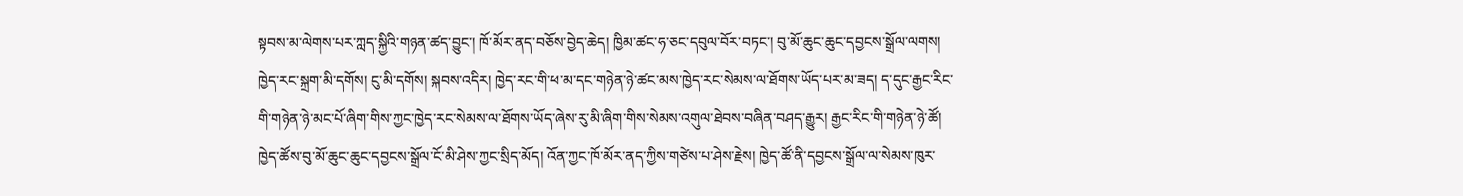སྟབས་མ་ལེགས་པར་ཀླད་སྐྱིའི་གཉན་ཚད་བྱུང་། ཁོ་མོར་ནད་བཅོས་བྱེད་ཆེད། ཁྱིམ་ཚང་ཧ་ཅང་དབུལ་བོར་བཏང་། བུ་མོ་ཆུང་ཆུང་དབྱངས་སྒྲོལ་ལགས། ཁྱེད་རང་སྐྲག་མི་དགོས། ངུ་མི་དགོས། སྐབས་འདིར། ཁྱེད་རང་གི་ཕ་མ་དང་གཉེན་ཉེ་ཚང་མས་ཁྱེད་རང་སེམས་ལ་ཐོགས་ཡོད་པར་མ་ཟད། ད་དུང་རྒྱང་རིང་གི་གཉེན་ཉེ་མང་པོ་ཞིག་གིས་ཀྱང་ཁྱེད་རང་སེམས་ལ་ཐོགས་ཡོད་ཞེས་རུ་མི་ཞིག་གིས་སེམས་འགུལ་ཐེབས་བཞིན་བཤད་རྒྱུར། རྒྱང་རིང་གི་གཉེན་ཉེ་ཚོ། ཁྱེད་ཚོས་བུ་མོ་ཆུང་ཆུང་དབྱངས་སྒྲོལ་ངོ་མི་ཤེས་ཀྱང་སྲིད་མོད། འོན་ཀྱང་ཁོ་མོར་ནད་ཀྱིས་གཙེས་པ་ཤེས་རྗེས། ཁྱེད་ཚོ་ནི་དབྱངས་སྒྲོལ་ལ་སེམས་ཁུར་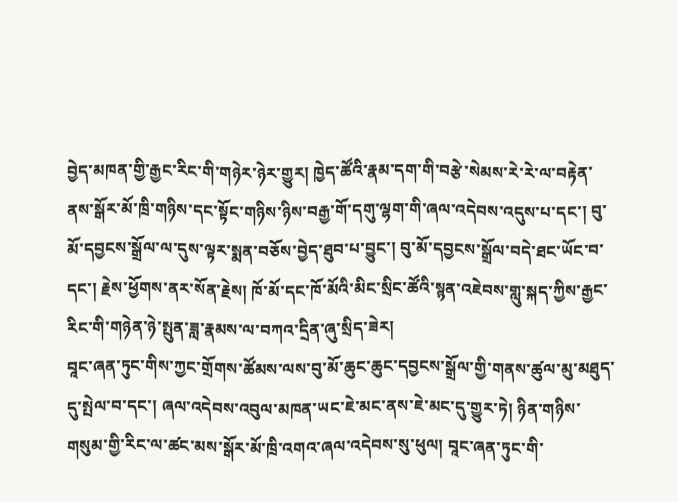བྱེད་མཁན་གྱི་རྒྱང་རིང་གི་གཉེར་ཉེར་གྱུར། ཁྱེད་ཚོའི་རྣམ་དག་གི་བརྩེ་སེམས་རེ་རེ་ལ་བརྟེན་ནས་སྒོར་མོ་ཁྲི་གཉིས་དང་སྟོང་གཉིས་ཉིས་བརྒྱ་གོ་དགུ་ལྷག་གི་ཞལ་འདེབས་འདུས་པ་དང་། བུ་མོ་དབྱངས་སྒྲོལ་ལ་དུས་ལྟར་སྨན་བཅོས་བྱེད་ཐུབ་པ་བྱུང་། བུ་མོ་དབྱངས་སྒྲོལ་བདེ་ཐང་ཡོང་བ་དང་། རྗེས་ཕྱོགས་ནར་སོན་རྗེས། ཁོ་མོ་དང་ཁོ་མོའི་མིང་སྲིང་ཚོའི་སྙན་འཇེབས་གླུ་སྐད་ཀྱིས་རྒྱང་རིང་གི་གཉེན་ཉེ་སྤུན་ཟླ་རྣམས་ལ་བཀའ་དྲིན་ཞུ་སྲིད་ཟེར།
བཱང་ཞན་ཏུང་གིས་ཀྱང་གྲོགས་ཚོམས་ལས་བུ་མོ་ཆུང་ཆུང་དབྱངས་སྒྲོལ་གྱི་གནས་ཚུལ་མུ་མཐུད་དུ་སྤེལ་བ་དང་། ཞལ་འདེབས་འབུལ་མཁན་ཡང་ཇེ་མང་ནས་ཇེ་མང་དུ་གྱུར་ཏེ། ཉིན་གཉིས་གསུམ་གྱི་རིང་ལ་ཚང་མས་སྒོར་མོ་ཁྲི་འགའ་ཞལ་འདེབས་སུ་ཕུལ། བཱང་ཞན་ཏུང་གི་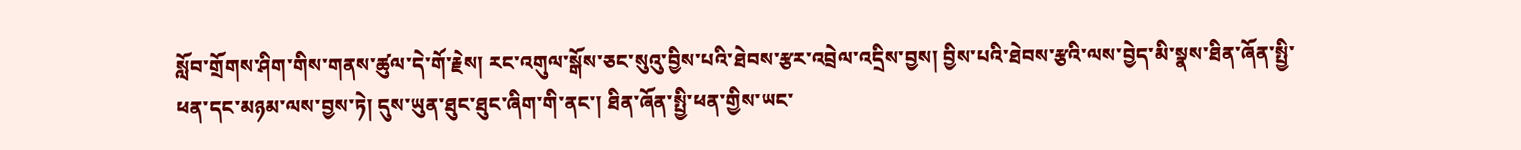སློབ་གྲོགས་ཤིག་གིས་གནས་ཚུལ་དེ་གོ་རྗེས། རང་འགུལ་སྒོས་ཅང་སུའུ་བྱིས་པའི་ཐེབས་རྩར་འབྲེལ་འདྲིས་བྱས། བྱིས་པའི་ཐེབས་རྩའི་ལས་བྱེད་མི་སྣས་ཐིན་ཞོན་སྤྱི་ཕན་དང་མཉམ་ལས་བྱས་ཏེ། དུས་ཡུན་ཐུང་ཐུང་ཞིག་གི་ནང་། ཐིན་ཞོན་སྤྱི་ཕན་གྱིས་ཡང་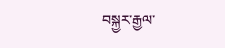བསྐྱར་རྒྱལ་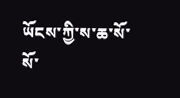ཡོངས་ཀྱི་ས་ཆ་སོ་སོ་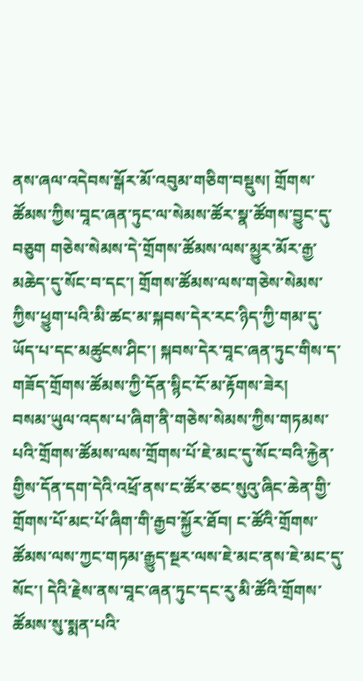ནས་ཞལ་འདེབས་སྒོར་མོ་འབུམ་གཅིག་བསྡུས། གྲོགས་ཚོམས་ཀྱིས་བཱང་ཞན་ཏུང་ལ་སེམས་ཚོར་སྣ་ཚོགས་བྱུང་དུ་བཅུག གཅེས་སེམས་དེ་གྲོགས་ཚོམས་ལས་མྱུར་མོར་རྒྱ་མཆེད་དུ་སོང་བ་དང་། གྲོགས་ཚོམས་ལས་གཅེས་སེམས་ཀྱིས་ཕྱུག་པའི་མི་ཚང་མ་སྐབས་དེར་རང་ཉིད་ཀྱི་གམ་དུ་ཡོད་པ་དང་མཚུངས་ཤིང་། སྐབས་དེར་བཱང་ཞན་ཏུང་གིས་ད་གཟོད་གྲོགས་ཚོམས་ཀྱི་དོན་སྙིང་ངོ་མ་རྟོགས་ཟེར།
བསམ་ཡུལ་འདས་པ་ཞིག་ནི་གཅེས་སེམས་ཀྱིས་གཏམས་པའི་གྲོགས་ཚོམས་ལས་གྲོགས་པོ་ཇེ་མང་དུ་སོང་བའི་རྐྱེན་གྱིས་དོན་དག་དེའི་འཕྲོ་ནས་ང་ཚོར་ཅང་སུའུ་ཞིང་ཆེན་གྱི་གྲོགས་པོ་མང་པོ་ཞིག་གི་རྒྱབ་སྐྱོར་ཐོབ། ང་ཚོའི་གྲོགས་ཚོམས་ལས་ཀྱང་གཏམ་རྒྱུད་སྔར་ལས་ཇེ་མང་ནས་ཇེ་མང་དུ་སོང་། དེའི་རྗེས་ནས་བཱང་ཞན་ཏུང་དང་རུ་མི་ཚོའི་གྲོགས་ཚོམས་སུ་སྨན་པའི་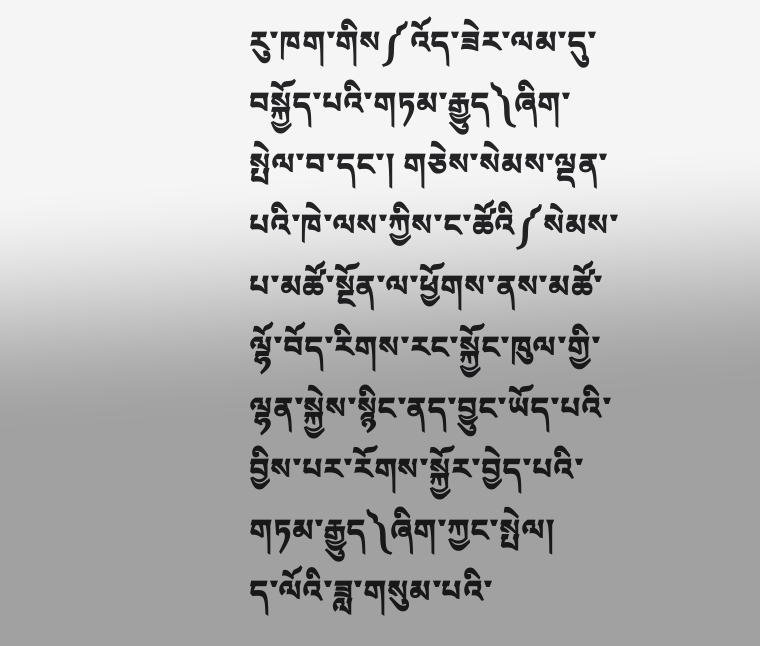རུ་ཁག་གིས༼འོད་ཟེར་ལམ་དུ་བསྐྱོད་པའི་གཏམ་རྒྱུད༽ཞིག་སྤེལ་བ་དང་། གཅེས་སེམས་ལྡན་པའི་ཁེ་ལས་ཀྱིས་ང་ཚོའི༼སེམས་པ་མཚོ་སྔོན་ལ་ཕྱོགས་ནས་མཚོ་ལྷོ་བོད་རིགས་རང་སྐྱོང་ཁུལ་གྱི་ལྷན་སྐྱེས་སྙིང་ནད་བྱུང་ཡོད་པའི་བྱིས་པར་རོགས་སྐྱོར་བྱེད་པའི་གཏམ་རྒྱུད༽ཞིག་ཀྱང་སྤེལ།
ད་ལོའི་ཟླ་གསུམ་པའི་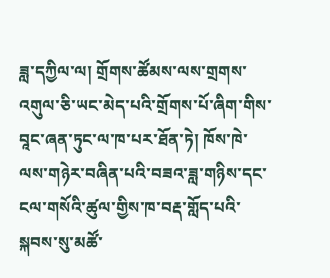ཟླ་དཀྱིལ་ལ། གྲོགས་ཚོམས་ལས་གྲགས་འགུལ་ཅི་ཡང་མེད་པའི་གྲོགས་པོ་ཞིག་གིས་བཱང་ཞན་ཏུང་ལ་ཁ་པར་ཐོན་ཏེ། ཁོས་ཁེ་ལས་གཉེར་བཞིན་པའི་བཟའ་ཟླ་གཉིས་དང་ངལ་གསོའི་ཚུལ་གྱིས་ཁ་བརྡ་གློད་པའི་སྐབས་སུ་མཚོ་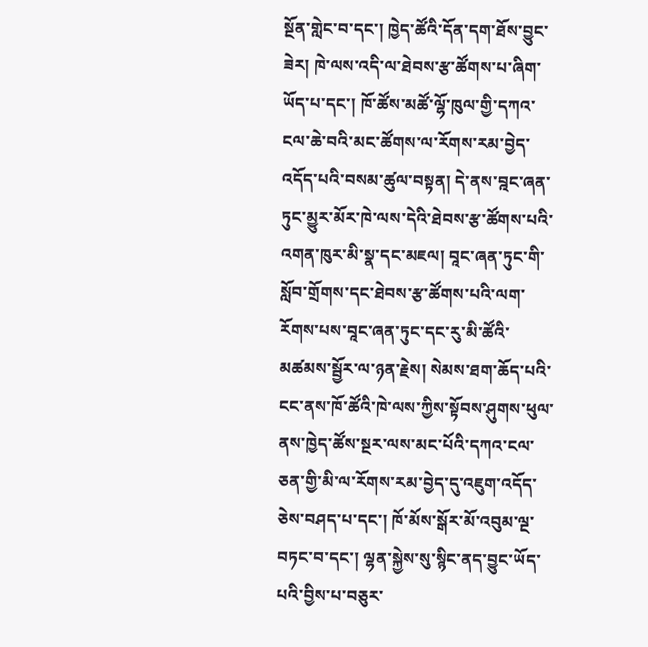སྔོན་གླེང་བ་དང་། ཁྱེད་ཚོའི་དོན་དག་ཐོས་བྱུང་ཟེར། ཁེ་ལས་འདི་ལ་ཐེབས་རྩ་ཚོགས་པ་ཞིག་ཡོད་པ་དང་། ཁོ་ཚོས་མཚོ་ལྷོ་ཁུལ་གྱི་དཀའ་ངལ་ཆེ་བའི་མང་ཚོགས་ལ་རོགས་རམ་བྱེད་འདོད་པའི་བསམ་ཚུལ་བསྟན། དེ་ནས་བྰང་ཞན་ཏུང་མྱུར་མོར་ཁེ་ལས་དེའི་ཐེབས་རྩ་ཚོགས་པའི་འགན་ཁུར་མི་སྣ་དང་མཇལ། བཱང་ཞན་ཏུང་གི་སློབ་གྲོགས་དང་ཐེབས་རྩ་ཚོགས་པའི་ལག་རོགས་པས་བཱང་ཞན་ཏུང་དང་རུ་མི་ཚོའི་མཚམས་སྦྱོར་ལ་ཉན་རྗེས། སེམས་ཐག་ཆོད་པའི་ངང་ནས་ཁོ་ཚོའི་ཁེ་ལས་ཀྱིས་སྟོབས་ཤུགས་ཕུལ་ནས་ཁྱེད་ཚོས་སྔར་ལས་མང་པོའི་དཀའ་ངལ་ཅན་གྱི་མི་ལ་རོགས་རམ་བྱེད་དུ་འཇུག་འདོད་ཅེས་བཤད་པ་དང་། ཁོ་མོས་སྒོར་མོ་འབུམ་ལྔ་བཏང་བ་དང་། ལྷན་སྐྱེས་སུ་སྙིང་ནད་བྱུང་ཡོད་པའི་བྱིས་པ་བཅུར་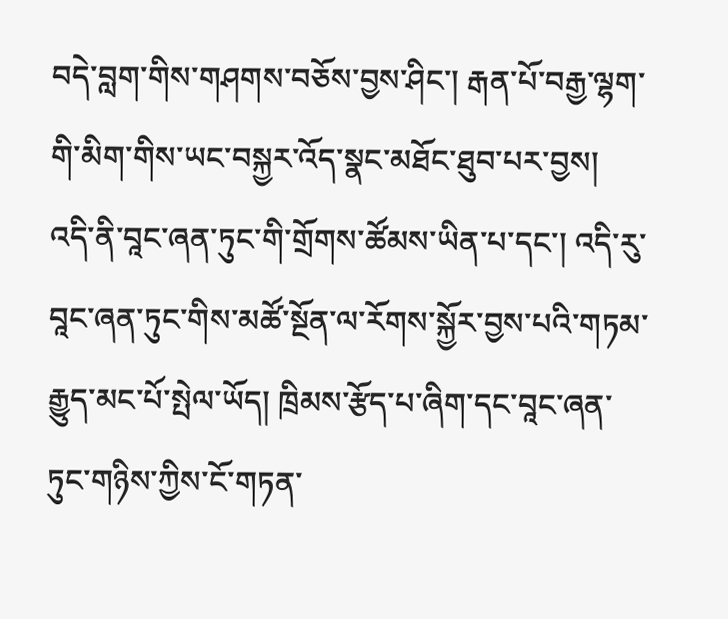བདེ་བླག་གིས་གཤགས་བཅོས་བྱས་ཤིང་། རྒན་པོ་བརྒྱ་ལྷག་གི་མིག་གིས་ཡང་བསྐྱར་འོད་སྣང་མཐོང་ཐུབ་པར་བྱས།
འདི་ནི་བཱང་ཞན་ཏུང་གི་གྲོགས་ཚོམས་ཡིན་པ་དང་། འདི་རུ་བཱང་ཞན་ཏུང་གིས་མཚོ་སྔོན་ལ་རོགས་སྐྱོར་བྱས་པའི་གཏམ་རྒྱུད་མང་པོ་སྤེལ་ཡོད། ཁྲིམས་རྩོད་པ་ཞིག་དང་བཱང་ཞན་ཏུང་གཉིས་ཀྱིས་ངོ་གཏན་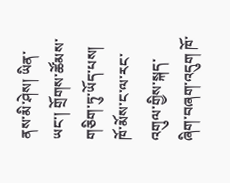ནས་མི་ཤེས། ཡིན་ཡང་། གྲོགས་ཚོམས་གཅིག་ཏུ་ཡོད་པས། ཁོ་མོས་ང་ལ་རང་འགུལ་གྱིས་སྐད་ཞིག་བཞག་འདུག ཁོ་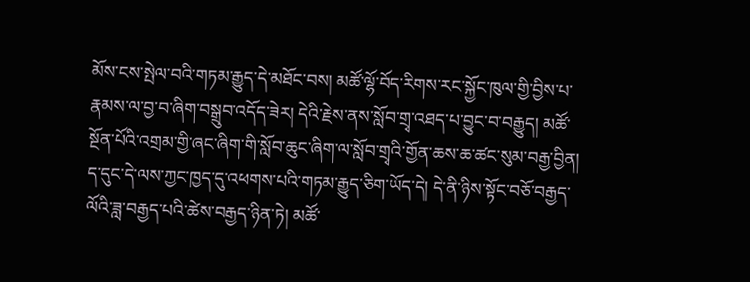མོས་ངས་སྤེལ་བའི་གཏམ་རྒྱུད་དེ་མཐོང་བས། མཚོ་ལྷོ་བོད་རིགས་རང་སྐྱོང་ཁུལ་གྱི་བྱིས་པ་རྣམས་ལ་བྱ་བ་ཞིག་བསྒྲུབ་འདོད་ཟེར། དེའི་རྗེས་ནས་སློབ་གྲྭ་འཐད་པ་བྱུང་བ་བརྒྱུད། མཚོ་སྔོན་པོའི་འགྲམ་གྱི་ཞང་ཞིག་གི་སློབ་ཆུང་ཞིག་ལ་སློབ་གྲྭའི་གྱོན་ཆས་ཆ་ཚང་སུམ་བརྒྱ་བྱིན།
ད་དུང་དེ་ལས་ཀྱང་ཁྱད་དུ་འཕགས་པའི་གཏམ་རྒྱུད་ཅིག་ཡོད་དེ། དེ་ནི་ཉིས་སྟོང་བཅོ་བརྒྱད་ལོའི་ཟླ་བརྒྱད་པའི་ཚེས་བརྒྱད་ཉིན་ཏེ། མཚོ་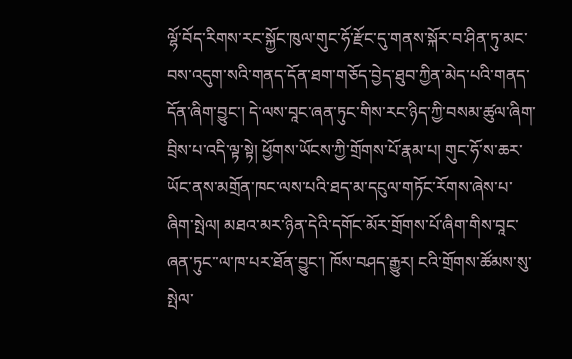ལྷོ་བོད་རིགས་རང་སྐྱོང་ཁུལ་གུང་ཧོ་རྫོང་དུ་གནས་སྐོར་བ་ཤིན་ཏུ་མང་བས་འདུག་སའི་གནད་དོན་ཐག་གཅོད་བྱེད་ཐུབ་ཀྱིན་མེད་པའི་གནད་དོན་ཞིག་བྱུང་། དེ་ལས་བཱང་ཞན་ཏུང་གིས་རང་ཉིད་ཀྱི་བསམ་ཚུལ་ཞིག་བྲིས་པ་འདི་ལྟ་སྟེ། ཕྱོགས་ཡོངས་ཀྱི་གྲོགས་པོ་རྣམ་པ། གུང་ཧོ་ས་ཆར་ཡོང་ནས་མགྲོན་ཁང་ལས་པའི་ཐད་མ་དངུལ་གཏོང་རོགས་ཞེས་པ་ཞིག་སྤེལ། མཐའ་མར་ཉིན་དེའི་དགོང་མོར་གྲོགས་པོ་ཞིག་གིས་བཱང་ཞན་ཏུང་་ལ་ཁ་པར་ཐོན་བྱུང་། ཁོས་བཤད་རྒྱུར། ངའི་གྲོགས་ཚོམས་སུ་སྤེལ་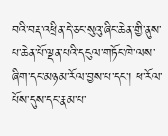བའི་བརྡ་འཕྲིན་དེ་ཅང་སུའུ་ཞིང་ཆེན་གྱི་ནུས་པ་ཆེན་པོ་ལྡན་པའི་དངུལ་གཏོང་ཁེ་ལས་ཞིག་དང་མཉམ་རོལ་བྱས་པ་དང་། ཕ་རོལ་པོས་དུས་དང་རྣམ་པ་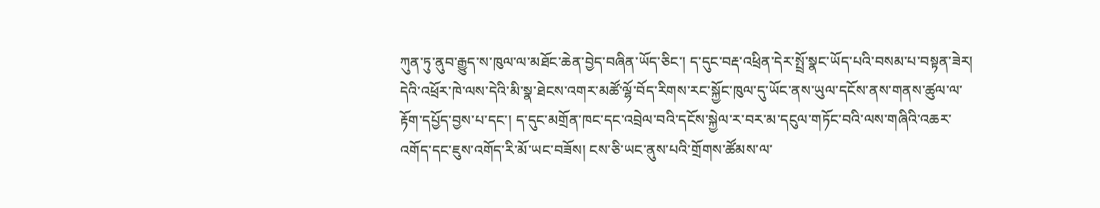ཀུན་ཏུ་ནུབ་རྒྱུད་ས་ཁུལ་ལ་མཐོང་ཆེན་བྱེད་བཞིན་ཡོད་ཅིང་། ད་དུང་བརྡ་འཕྲིན་དེར་སྤྲོ་སྣང་ཡོད་པའི་བསམ་པ་བསྟན་ཟེར། དེའི་འཕྲོར་ཁེ་ལས་དེའི་མི་སྣ་ཐེངས་འགར་མཚོ་ལྷོ་བོད་རིགས་རང་སྐྱོང་ཁུལ་དུ་ཡོང་ནས་ཡུལ་དངོས་ནས་གནས་ཚུལ་ལ་རྟོག་དཔྱོད་བྱས་པ་དང་། ད་དུང་མགྲོན་ཁང་དང་འབྲེལ་བའི་དངོས་སྐྱེལ་ར་བར་མ་དངུལ་གཏོང་བའི་ལས་གཞིའི་འཆར་འགོད་དང་ཇུས་འགོད་རི་མོ་ཡང་བཟོས། ངས་ཅི་ཡང་ནུས་པའི་གྲོགས་ཚོམས་ལ་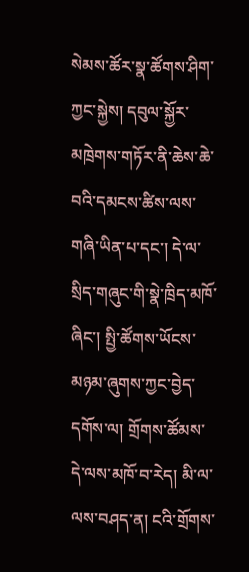སེམས་ཚོར་སྣ་ཚོགས་ཤིག་ཀྱང་སྐྱེས། དབུལ་སྐྱོར་མཁྲེགས་གཏོར་ནི་ཆེས་ཆེ་བའི་དམངས་ཚིས་ལས་གཞི་ཡིན་པ་དང་། དེ་ལ་སྲིད་གཞུང་གི་སྣེ་ཁྲིད་མཁོ་ཞིང་། སྤྱི་ཚོགས་ཡོངས་མཉམ་ཞུགས་ཀྱང་བྱེད་དགོས་ལ། གྲོགས་ཚོམས་དེ་ལས་མཁོ་བ་རེད། མི་ལ་ལས་བཤད་ན། ངའི་གྲོགས་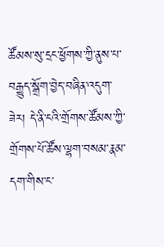ཚོམས་སུ་དྲང་ཕྱོགས་ཀྱི་ནུས་པ་བརྒྱུད་སྒྲོག་བྱེད་བཞིན་འདུག་ཟེར། དེ་ནི་ངའི་གྲོགས་ཚོམས་ཀྱི་གྲོགས་པོ་ཚོས་ལྷག་བསམ་རྣམ་དག་གིས་ང་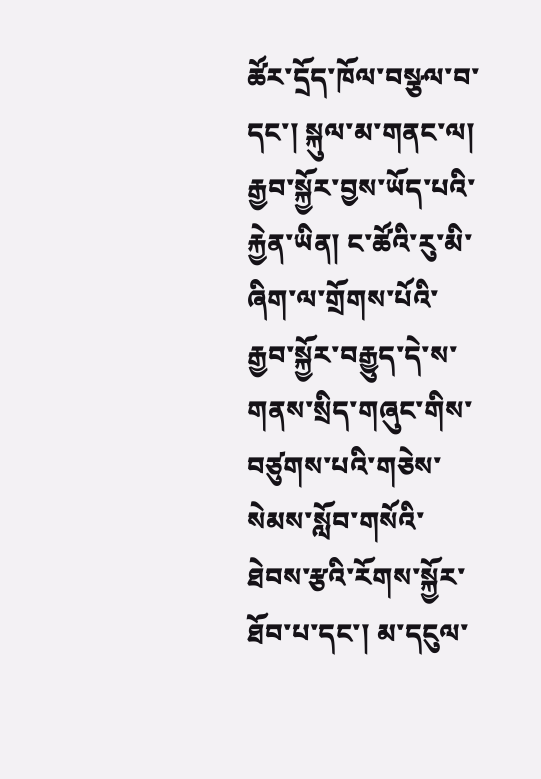ཚོར་དྲོད་ཁོལ་བསྩལ་བ་དང་། སྐུལ་མ་གནང་ལ། རྒྱབ་སྐྱོར་བྱས་ཡོད་པའི་རྐྱེན་ཡིན། ང་ཚོའི་རུ་མི་ཞིག་ལ་གྲོགས་པོའི་རྒྱབ་སྐྱོར་བརྒྱུད་དེ་ས་གནས་སྲིད་གཞུང་གིས་བཙུགས་པའི་གཅེས་སེམས་སློབ་གསོའི་ཐེབས་རྩའི་རོགས་སྐྱོར་ཐོབ་པ་དང་། མ་དངུལ་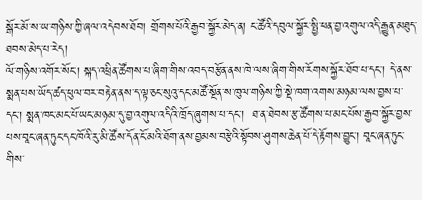སྒོར་མོ་ས་ཡ་གཉིས་ཀྱི་ཞལ་འདེབས་ཐོབ། གྲོགས་པོའི་རྒྱབ་སྐྱོར་མེད་ན། ང་ཚོའི་དབུལ་སྐྱོར་སྤྱི་ཕན་བྱ་འགུལ་འདི་རྒྱུན་མཐུད་ཐབས་མེད་པ་རེད།
ལོ་གཉིས་འགོར་སོང་། སྐད་འཕྲིན་ཚོགས་པ་ཞིག་གིས་འབད་བརྩོན་ནས་ཁེ་ལས་ཞིག་གིས་རོགས་སྐྱོར་ཐོབ་པ་དང་། དེ་ནས་སྨན་པས་ཡོད་ཚད་ཕུལ་བར་བརྟེན་ནས་ད་ལྟ་ཅང་སུའུ་དང་མཚོ་སྔོན་ས་ཁུལ་གཉིས་ཀྱི་སྡེ་ཁག་འགས་མཉམ་ལས་བྱས་པ་དང་། སྨན་ཁང་མང་པོ་ཡང་མཉམ་དུ་བྱ་འགུལ་འདིའི་ཁྲོད་ཞུགས་པ་དང་།  ཐ་ན་ཐེབས་རྩ་ཚོགས་པ་མང་པོས་རྒྱབ་སྐྱོར་བྱས་པས་བཱང་ཞན་ཏུང་དང་ཁོའི་རུ་མི་ཚོས་དོན་ངོ་མའི་ཐོག་ནས་བྱམས་བརྩེའི་སྟོབས་ཤུགས་ཆེན་པོ་དེ་རྟོགས་བྱུང་། བཱང་ཞན་ཏུང་གིས་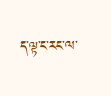ད་ལྟ་ང་རང་ལ་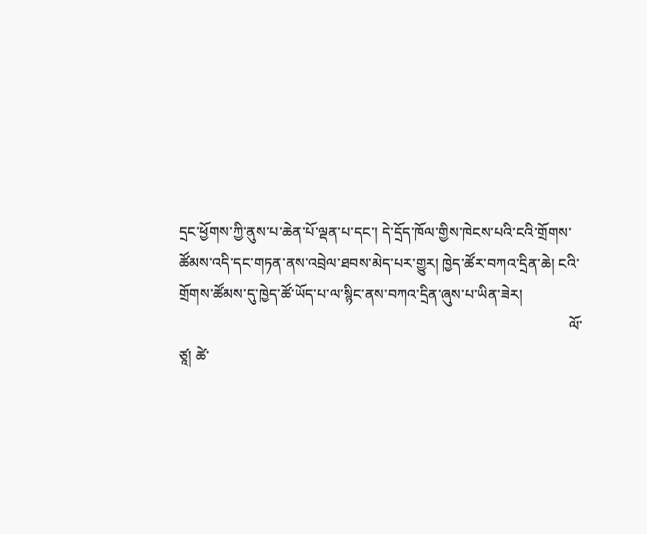དྲང་ཕྱོགས་ཀྱི་ནུས་པ་ཆེན་པོ་ལྡན་པ་དང་། དེ་དྲོད་ཁོལ་གྱིས་ཁེངས་པའི་ངའི་གྲོགས་ཚོམས་འདི་དང་གཏན་ནས་འབྲེལ་ཐབས་མེད་པར་གྱུར། ཁྱེད་ཚོར་བཀའ་དྲིན་ཆེ། ངའི་གྲོགས་ཚོམས་དུ་ཁྱེད་ཚོ་ཡོད་པ་ལ་སྙིང་ནས་བཀའ་དྲིན་ཞུས་པ་ཡིན་ཟེར།
                                                                                                           ལོ་ཙཱ། ཚེ་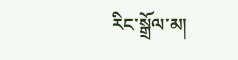རིང་སྒྲོལ་མ།